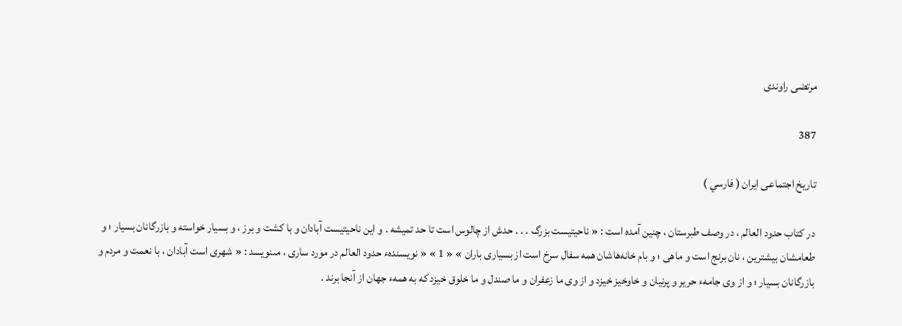مرتضى راوندى

387

تاريخ اجتماعى ايران ( فارسي )

در كتاب حدود العالم ، در وصف طبرستان ، چنين آمده است : « ناحيتيست بزرگ . . . حدش از چالوس است تا حد تميشه . و اين ناحيتيست آبادان و با كشت و برز ، و بسيار خواسته و بازرگانان بسيار ؛ و طعامشان بيشترين ، نان برنج است و ماهى ؛ و بام خانه‌هاشان همه سفال سرخ است از بسيارى باران » « 1 » « نويسندهء حدود العالم در مورد سارى ، مىنويسد : « شهرى است آبادان ، با نعمت و مردم و بازرگانان بسيار ؛ و از وى جامهء حرير و پرنيان و خاوخيز خيزد و از وى ما زعفران و ما صندل و ما خلوق خيزد كه به همهء جهان از آنجا برند .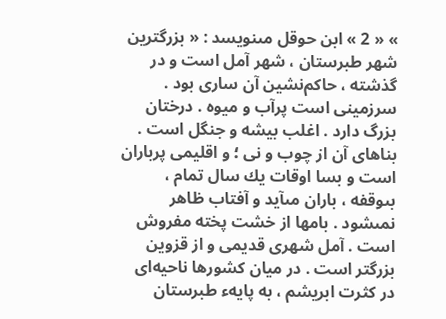» « 2 » ابن حوقل مىنويسد : « بزرگترين شهر طبرستان ، شهر آمل است و در گذشته ، حاكم‌نشين آن سارى بود . سرزمينى است پرآب و ميوه . درختان بزرگ دارد . اغلب بيشه و جنگل است . بناهاى آن از چوب و نى ؛ و اقليمى پرباران است و بسا اوقات يك سال تمام ، بىوقفه ، باران مىآيد و آفتاب ظاهر نمىشود . بامها از خشت پخته مفروش است . آمل شهرى قديمى و از قزوين بزرگتر است . در ميان كشورها ناحيه‌اى در كثرت ابريشم ، به پايهء طبرستان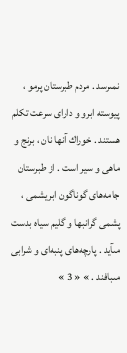نمىرسد . مردم طبرستان پرمو ، پيوسته ابرو و داراى سرعت تكلم هستند . خوراك آنها نان ، برنج و ماهى و سير است . از طبرستان جامه‌هاى گوناگون ابريشمى ، پشمى گرانبها و گليم سياه بدست مىآيد . پارچه‌هاى پنبه‌اى و شرابى مىبافند . » « 3 »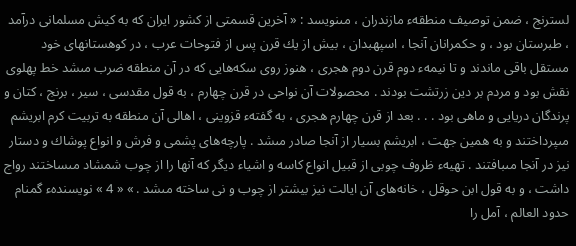لسترنج ، ضمن توصيف منطقهء مازندران ، مىنويسد : « آخرين قسمتى از كشور ايران كه به كيش مسلمانى درآمد ، طبرستان بود ، و حكمرانان آنجا ، اسپهبدان ، بيش از يك قرن پس از فتوحات عرب ، در كوهستانهاى خود مستقل باقى ماندند و تا نيمهء دوم قرن دوم هجرى ، هنوز روى سكه‌هايى كه در آن منطقه ضرب مىشد خط پهلوى نقش بود و مردم بر دين زرتشت بودند . محصولات آن نواحى در قرن چهارم ، به قول مقدسى ، سير ، برنج ، كتان و پرندگان دريايى و ماهى بود . . . بعد از قرن چهارم هجرى ، به گفتهء قزوينى ، اهالى آن منطقه به تربيت كرم ابريشم مىپرداختند و به همين جهت ، ابريشم بسيار از آنجا صادر مىشد . پارچه‌هاى پشمى و فرش و انواع پوشاك و دستار نيز در آنجا مىبافتند . تهيهء ظروف چوبى از قبيل انواع كاسه و اشياء ديگر كه آنها را از چوب شمشاد مىساختند رواج داشت ، و به قول ابن حوقل ، خانه‌هاى آن ايالت نيز بيشتر از چوب و نى ساخته مىشد . » « 4 » نويسندهء گمنام حدود العالم ، آمل را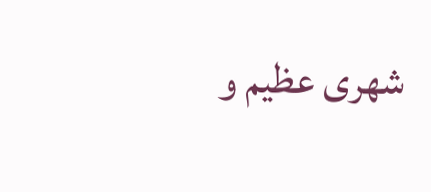شهرى عظيم و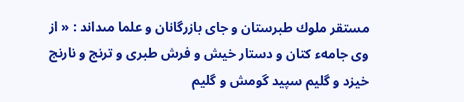مستقر ملوك طبرستان و جاى بازرگانان و علما مىداند : « از وى جامهء كتان و دستار خيش و فرش طبرى و ترنج و نارنج خيزد و گليم سپيد گومش و گليم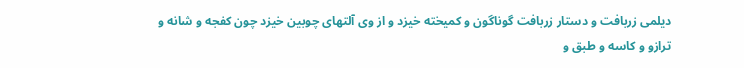ديلمى زربافت و دستار زربافت گوناگون و كميخته خيزد و از وى آلتهاى چوبين خيزد چون كفجه و شانه و ترازو و كاسه و طبق و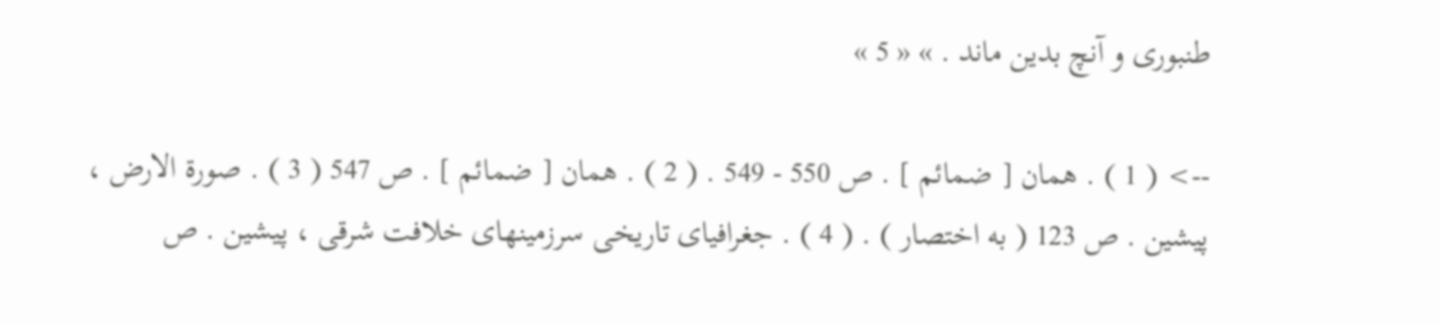طنبورى و آنچ بدين ماند . » « 5 »

--> ( 1 ) . همان [ ضمائم ] . ص 550 - 549 . ( 2 ) . همان [ ضمائم ] . ص 547 ( 3 ) . صورة الارض ، پيشين . ص 123 ( به اختصار ) . ( 4 ) . جغرافياى تاريخى سرزمينهاى خلافت شرقى ، پيشين . ص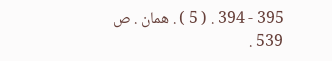395 - 394 . ( 5 ) . همان . ص 539 .